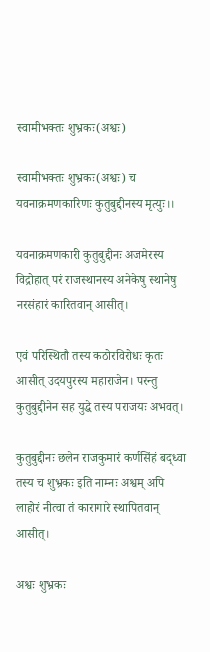स्वामीभक्तः शुभ्रकः(अश्वः)

स्वामीभक्तः शुभ्रकः(अश्वः) च यवनाक्रमणकारिणः कुतुबुद्दीनस्य मृत्युः।।

यवनाक्रमणकारी कुतुबुद्दीनः अजमेरस्य विद्रोहात् परं राजस्थानस्य अनेकेषु स्थानेषु नरसंहारं कारितवान् आसीत्।

एवं परिस्थितौ तस्य कठोरविरोधः कृतः आसीत् उदयपुरस्य महाराजेन। परन्तु कुतुबुद्दीनेन सह युद्धे तस्य पराजयः अभवत्।

कुतुबुद्दीनः छलेन राजकुमारं कर्णसिंहं बद्ध्वा तस्य च शुभ्रकः इति नाम्नः अश्वम् अपि लाहोरं नीत्वा तं कारागारे स्थापितवान् आसीत्।

अश्वः शुभ्रकः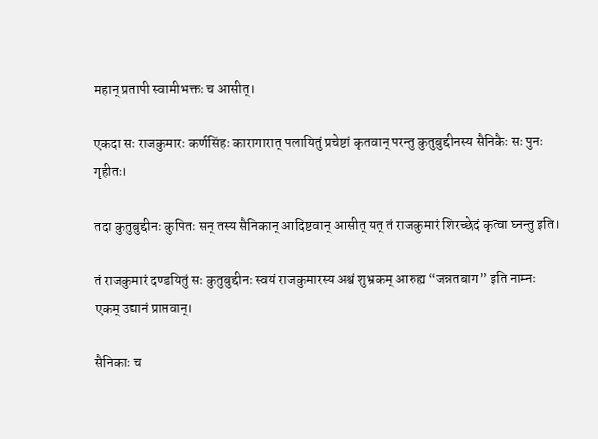महान् प्रतापी स्वामीभक्तः च आसीत्।

एकदा सः राजकुमारः कर्णसिंहः कारागारात् पलायितुं प्रचेष्टां कृतवान् परन्तु कुतुबुद्दीनस्य सैनिकैः सः पुनः गृहीतः।

तदा कुतुबुद्दीनः कुपितः सन् तस्य सैनिकान् आदिष्टवान् आसीत् यत् तं राजकुमारं शिरच्छेदं कृत्वा घ्नन्तु इति।

तं राजकुमारं दण्डयितुं सः कुतुबुद्दीनः स्वयं राजकुमारस्य अश्वं शुभ्रकम् आरुह्य “जन्नतबाग” इति नाम्नः एकम् उद्यानं प्राप्तवान्।

सैनिकाः च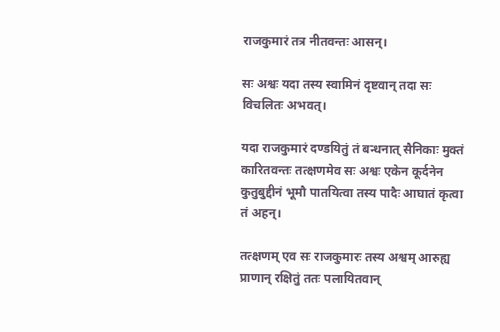राजकुमारं तत्र नीतवन्तः आसन्।

सः अश्वः यदा तस्य स्वामिनं दृष्टवान् तदा सः विचलितः अभवत्।

यदा राजकुमारं दण्डयितुं तं बन्धनात् सैनिकाः मुक्तं कारितवन्तः तत्क्षणमेव सः अश्वः एकेन कूर्दनेन कुतुबुद्दीनं भूमौ पातयित्वा तस्य पादैः आघातं कृत्वा तं अहन्।

तत्क्षणम् एव सः राजकुमारः तस्य अश्वम् आरुह्य प्राणान् रक्षितुं ततः पलायितवान्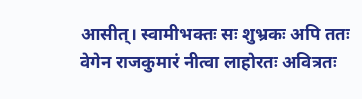आसीत्। स्वामीभक्तः सः शुभ्रकः अपि ततः वेगेन राजकुमारं नीत्वा लाहोरतः अवित्रतः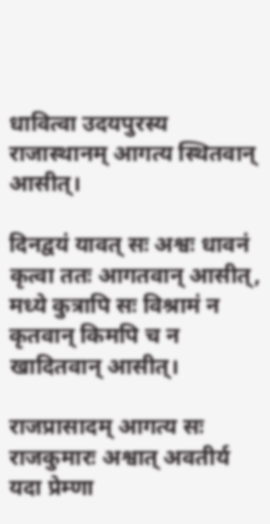धावित्वा उदयपुरस्य राजास्थानम् आगत्य स्थितवान् आसीत्।

दिनद्वयं यावत् सः अश्वः धावनं कृत्वा ततः आगतवान् आसीत्, मध्ये कुत्रापि सः विश्रामं न कृतवान् किमपि च न खादितवान् आसीत्।

राजप्रासादम् आगत्य सः राजकुमारः अश्वात् अवतीर्य यदा प्रेम्णा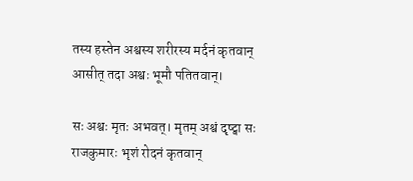तस्य हस्तेन अश्वस्य शरीरस्य मर्दनं कृतवान् आसीत् तदा अश्वः भूमौ पतितवान्।

सः अश्वः मृतः अभवत्। मृतम् अश्वं दृष्ट्वा सः राजकुमारः भृशं रोदनं कृतवान्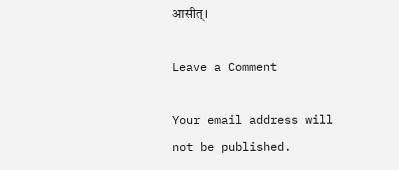आसीत्।

Leave a Comment

Your email address will not be published.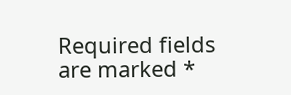Required fields are marked *